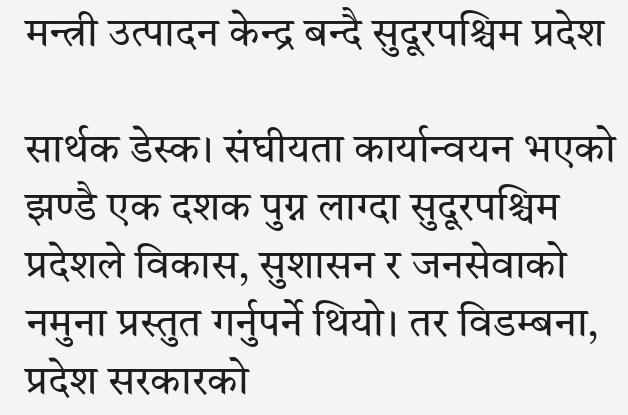मन्त्री उत्पादन केन्द्र बन्दै सुदूरपश्चिम प्रदेश

सार्थक डेस्क। संघीयता कार्यान्वयन भएको झण्डै एक दशक पुग्न लाग्दा सुदूरपश्चिम प्रदेशले विकास, सुशासन र जनसेवाको नमुना प्रस्तुत गर्नुपर्ने थियो। तर विडम्बना, प्रदेश सरकारको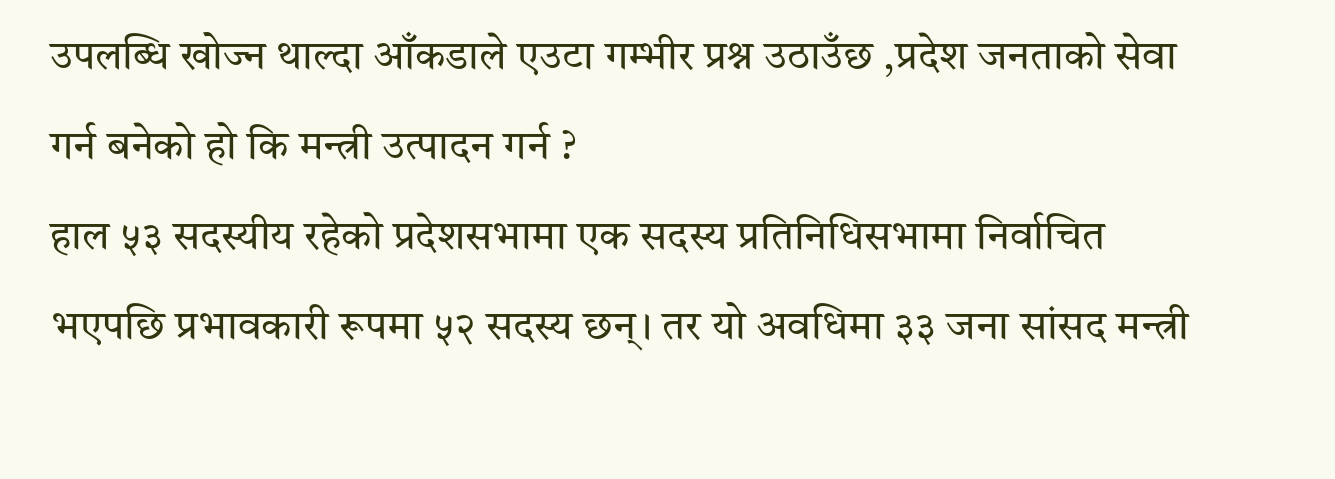उपलब्धि खोज्न थाल्दा आँकडाले एउटा गम्भीर प्रश्न उठाउँछ ,प्रदेश जनताको सेवा गर्न बनेको हो कि मन्त्री उत्पादन गर्न ?
हाल ५३ सदस्यीय रहेको प्रदेशसभामा एक सदस्य प्रतिनिधिसभामा निर्वाचित भएपछि प्रभावकारी रूपमा ५२ सदस्य छन्। तर यो अवधिमा ३३ जना सांसद मन्त्री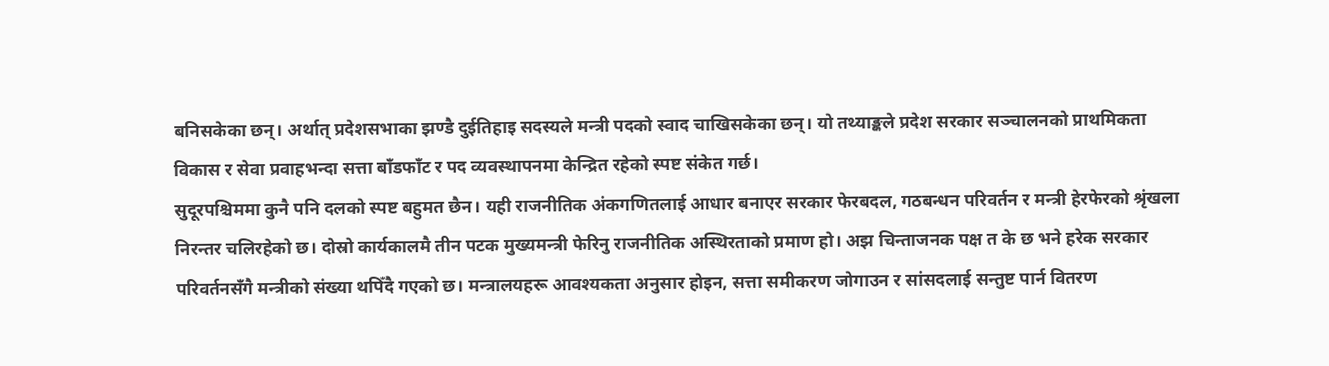बनिसकेका छन्। अर्थात् प्रदेशसभाका झण्डै दुईतिहाइ सदस्यले मन्त्री पदको स्वाद चाखिसकेका छन्। यो तथ्याङ्कले प्रदेश सरकार सञ्चालनको प्राथमिकता विकास र सेवा प्रवाहभन्दा सत्ता बाँडफाँट र पद व्यवस्थापनमा केन्द्रित रहेको स्पष्ट संकेत गर्छ।
सुदूरपश्चिममा कुनै पनि दलको स्पष्ट बहुमत छैन। यही राजनीतिक अंकगणितलाई आधार बनाएर सरकार फेरबदल, गठबन्धन परिवर्तन र मन्त्री हेरफेरको श्रृंखला निरन्तर चलिरहेको छ। दोस्रो कार्यकालमै तीन पटक मुख्यमन्त्री फेरिनु राजनीतिक अस्थिरताको प्रमाण हो। अझ चिन्ताजनक पक्ष त के छ भने हरेक सरकार परिवर्तनसँगै मन्त्रीको संख्या थपिँदै गएको छ। मन्त्रालयहरू आवश्यकता अनुसार होइन, सत्ता समीकरण जोगाउन र सांसदलाई सन्तुष्ट पार्न वितरण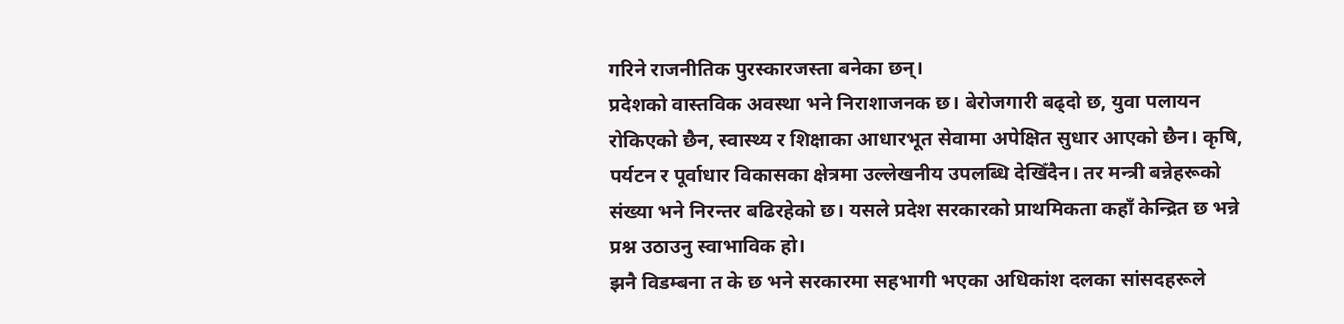गरिने राजनीतिक पुरस्कारजस्ता बनेका छन्।
प्रदेशको वास्तविक अवस्था भने निराशाजनक छ। बेरोजगारी बढ्दो छ, युवा पलायन रोकिएको छैन, स्वास्थ्य र शिक्षाका आधारभूत सेवामा अपेक्षित सुधार आएको छैन। कृषि, पर्यटन र पूर्वाधार विकासका क्षेत्रमा उल्लेखनीय उपलब्धि देखिँदैन। तर मन्त्री बन्नेहरूको संख्या भने निरन्तर बढिरहेको छ। यसले प्रदेश सरकारको प्राथमिकता कहाँ केन्द्रित छ भन्ने प्रश्न उठाउनु स्वाभाविक हो।
झनै विडम्बना त के छ भने सरकारमा सहभागी भएका अधिकांश दलका सांसदहरूले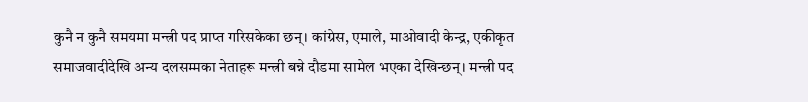कुनै न कुनै समयमा मन्त्री पद प्राप्त गरिसकेका छन्। कांग्रेस, एमाले, माओवादी केन्द्र, एकीकृत समाजवादीदेखि अन्य दलसम्मका नेताहरू मन्त्री बन्ने दौडमा सामेल भएका देखिन्छन्। मन्त्री पद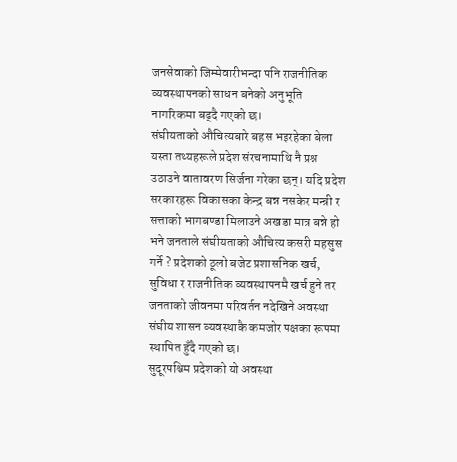जनसेवाको जिम्मेवारीभन्दा पनि राजनीतिक व्यवस्थापनको साधन बनेको अनुभूति नागरिकमा बढ्दै गएको छ।
संघीयताको औचित्यबारे बहस भइरहेका बेला यस्ता तथ्यहरूले प्रदेश संरचनामाथि नै प्रश्न उठाउने वातावरण सिर्जना गरेका छन्। यदि प्रदेश सरकारहरू विकासका केन्द्र बन्न नसकेर मन्त्री र सत्ताको भागबण्डा मिलाउने अखडा मात्र बन्ने हो भने जनताले संघीयताको औचित्य कसरी महसुस गर्ने ? प्रदेशको ठूलो बजेट प्रशासनिक खर्च, सुविधा र राजनीतिक व्यवस्थापनमै खर्च हुने तर जनताको जीवनमा परिवर्तन नदेखिने अवस्था संघीय शासन व्यवस्थाकै कमजोर पक्षका रूपमा स्थापित हुँदै गएको छ।
सुदूरपश्चिम प्रदेशको यो अवस्था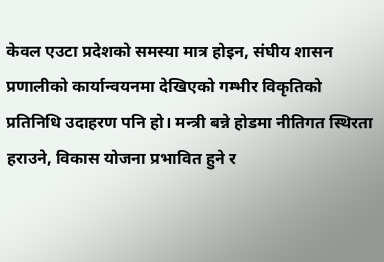केवल एउटा प्रदेशको समस्या मात्र होइन, संघीय शासन प्रणालीको कार्यान्वयनमा देखिएको गम्भीर विकृतिको प्रतिनिधि उदाहरण पनि हो। मन्त्री बन्ने होडमा नीतिगत स्थिरता हराउने, विकास योजना प्रभावित हुने र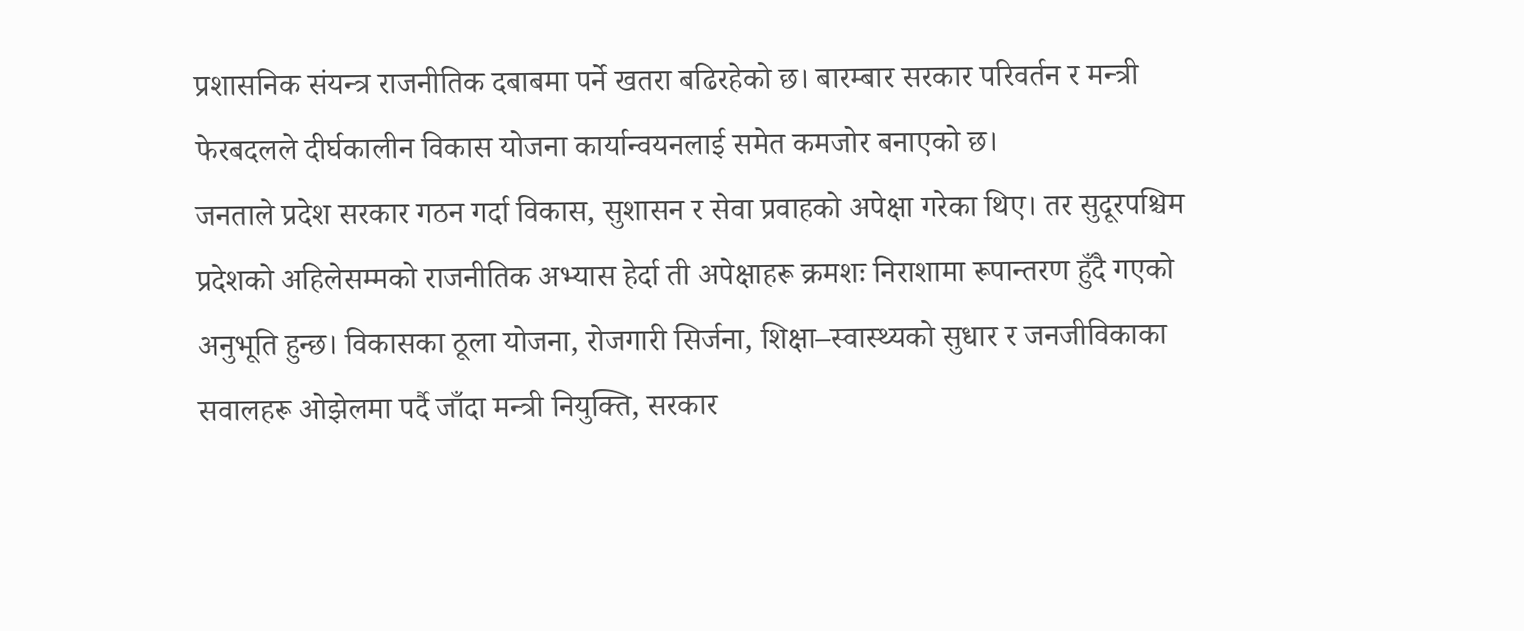प्रशासनिक संयन्त्र राजनीतिक दबाबमा पर्ने खतरा बढिरहेको छ। बारम्बार सरकार परिवर्तन र मन्त्री फेरबदलले दीर्घकालीन विकास योजना कार्यान्वयनलाई समेत कमजोर बनाएको छ।
जनताले प्रदेश सरकार गठन गर्दा विकास, सुशासन र सेवा प्रवाहको अपेक्षा गरेका थिए। तर सुदूरपश्चिम प्रदेशको अहिलेसम्मको राजनीतिक अभ्यास हेर्दा ती अपेक्षाहरू क्रमशः निराशामा रूपान्तरण हुँदै गएको अनुभूति हुन्छ। विकासका ठूला योजना, रोजगारी सिर्जना, शिक्षा–स्वास्थ्यको सुधार र जनजीविकाका सवालहरू ओझेलमा पर्दै जाँदा मन्त्री नियुक्ति, सरकार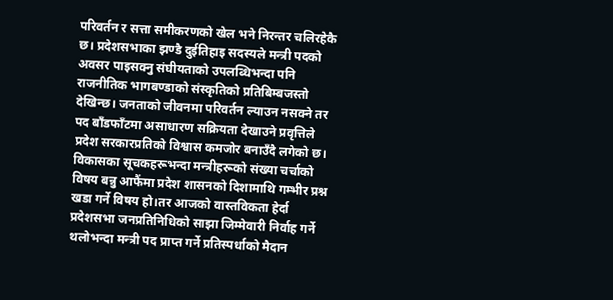परिवर्तन र सत्ता समीकरणको खेल भने निरन्तर चलिरहेकै छ। प्रदेशसभाका झण्डै दुईतिहाइ सदस्यले मन्त्री पदको अवसर पाइसक्नु संघीयताको उपलब्धिभन्दा पनि राजनीतिक भागबण्डाको संस्कृतिको प्रतिबिम्बजस्तो देखिन्छ। जनताको जीवनमा परिवर्तन ल्याउन नसक्ने तर पद बाँडफाँटमा असाधारण सक्रियता देखाउने प्रवृत्तिले प्रदेश सरकारप्रतिको विश्वास कमजोर बनाउँदै लगेको छ। विकासका सूचकहरूभन्दा मन्त्रीहरूको संख्या चर्चाको विषय बन्नु आफैंमा प्रदेश शासनको दिशामाथि गम्भीर प्रश्न खडा गर्ने विषय हो।तर आजको वास्तविकता हेर्दा प्रदेशसभा जनप्रतिनिधिको साझा जिम्मेवारी निर्वाह गर्ने थलोभन्दा मन्त्री पद प्राप्त गर्ने प्रतिस्पर्धाको मैदान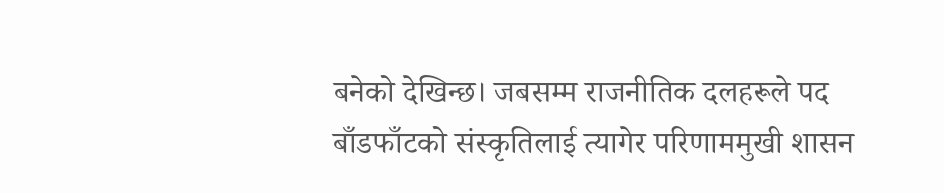बनेको देखिन्छ। जबसम्म राजनीतिक दलहरूले पद बाँडफाँटको संस्कृतिलाई त्यागेर परिणाममुखी शासन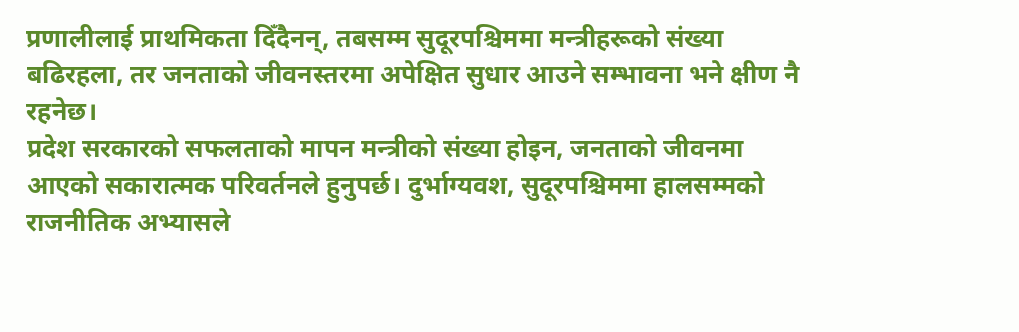प्रणालीलाई प्राथमिकता दिँदैनन्, तबसम्म सुदूरपश्चिममा मन्त्रीहरूको संख्या बढिरहला, तर जनताको जीवनस्तरमा अपेक्षित सुधार आउने सम्भावना भने क्षीण नै रहनेछ।
प्रदेश सरकारको सफलताको मापन मन्त्रीको संख्या होइन, जनताको जीवनमा आएको सकारात्मक परिवर्तनले हुनुपर्छ। दुर्भाग्यवश, सुदूरपश्चिममा हालसम्मको राजनीतिक अभ्यासले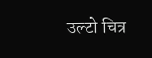उल्टो चित्र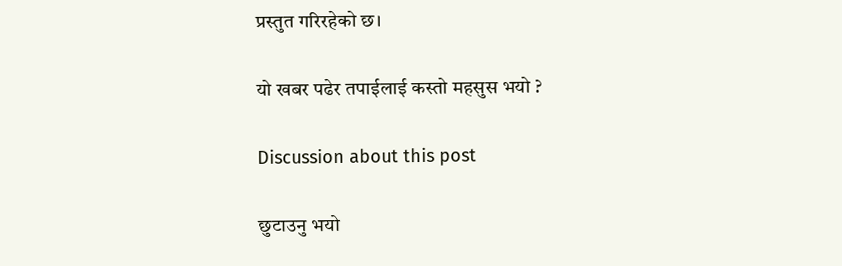प्रस्तुत गरिरहेको छ।

यो खबर पढेर तपाईलाई कस्तो महसुस भयो ?

Discussion about this post

छुटाउनु भयो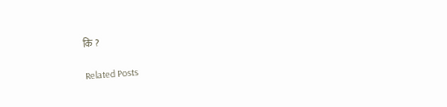कि ?

Related Posts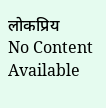लोकप्रिय
No Content Available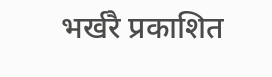भर्खरै प्रकाशित